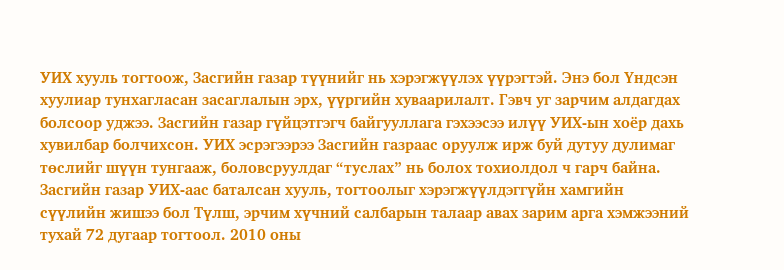УИХ хууль тогтоож, Засгийн газар түүнийг нь хэрэгжүүлэх үүрэгтэй. Энэ бол Үндсэн хуулиар тунхагласан засаглалын эрх, үүргийн хуваарилалт. Гэвч уг зарчим алдагдах болсоор уджээ. Засгийн газар гүйцэтгэгч байгууллага гэхээсээ илүү УИХ-ын хоёр дахь хувилбар болчихсон. УИХ эсрэгээрээ Засгийн газраас оруулж ирж буй дутуу дулимаг төслийг шүүн тунгааж, боловсруулдаг “туслах” нь болох тохиолдол ч гарч байна. Засгийн газар УИХ-аас баталсан хууль, тогтоолыг хэрэгжүүлдэггүйн хамгийн сүүлийн жишээ бол Түлш, эрчим хүчний салбарын талаар авах зарим арга хэмжээний тухай 72 дугаар тогтоол. 2010 оны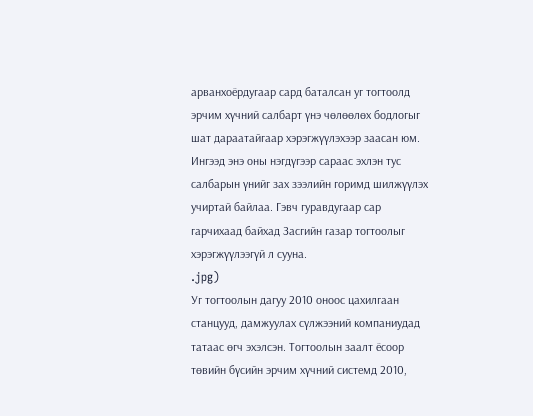арванхоёрдугаар сард баталсан уг тогтоолд эрчим хүчний салбарт үнэ чөлөөлөх бодлогыг шат дараатайгаар хэрэгжүүлэхээр заасан юм. Ингээд энэ оны нэгдүгээр сараас эхлэн тус салбарын үнийг зах зээлийн горимд шилжүүлэх учиртай байлаа. Гэвч гуравдугаар сар гарчихаад байхад Засгийн газар тогтоолыг хэрэгжүүлээгүй л сууна.
.jpg)
Уг тогтоолын дагуу 2010 оноос цахилгаан станцууд, дамжуулах сүлжээний компаниудад татаас өгч эхэлсэн. Тогтоолын заалт ёсоор төвийн бүсийн эрчим хүчний системд 2010,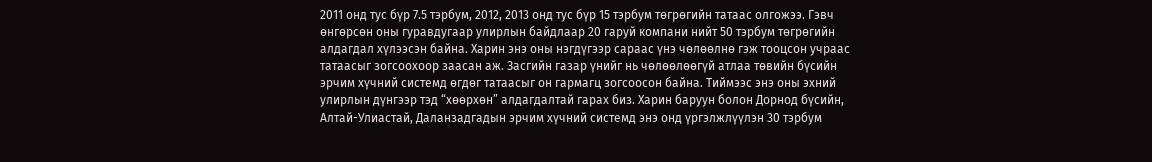2011 онд тус бүр 7.5 тэрбум, 2012, 2013 онд тус бүр 15 тэрбум төгрөгийн татаас олгожээ. Гэвч өнгөрсөн оны гуравдугаар улирлын байдлаар 20 гаруй компани нийт 50 тэрбум төгрөгийн алдагдал хүлээсэн байна. Харин энэ оны нэгдүгээр сараас үнэ чөлөөлнө гэж тооцсон учраас татаасыг зогсоохоор заасан аж. Засгийн газар үнийг нь чөлөөлөөгүй атлаа төвийн бүсийн эрчим хүчний системд өгдөг татаасыг он гармагц зогсоосон байна. Тиймээс энэ оны эхний улирлын дүнгээр тэд “хөөрхөн” алдагдалтай гарах биз. Харин баруун болон Дорнод бүсийн, Алтай-Улиастай, Даланзадгадын эрчим хүчний системд энэ онд үргэлжлүүлэн 30 тэрбум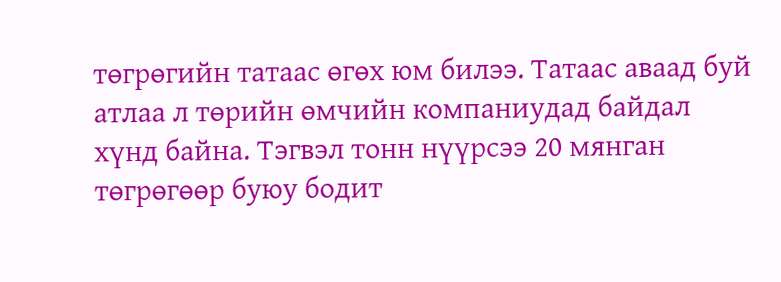төгрөгийн татаас өгөх юм билээ. Татаас аваад буй атлаа л төрийн өмчийн компаниудад байдал хүнд байна. Тэгвэл тонн нүүрсээ 20 мянган төгрөгөөр буюу бодит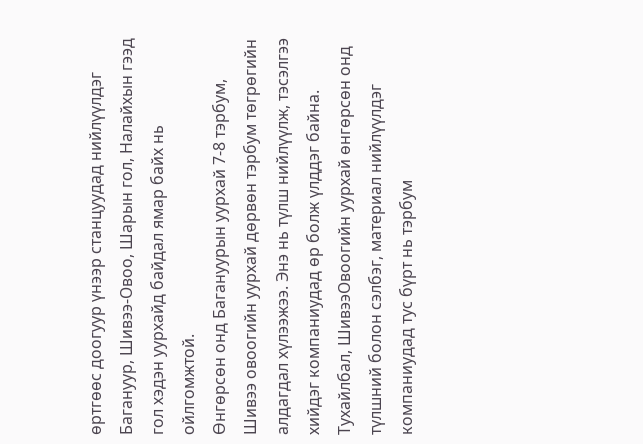өртгөөс доогуур үнээр станцуудад нийлүүлдэг Багануур, Шивээ-Овоо, Шарын гол, Налайхын гээд гол хэдэн уурхайд байдал ямар байх нь ойлгомжтой.
Өнгөрсөн онд Багануурын уурхай 7-8 тэрбум, Шивээ овоогийн уурхай дөрвөн тэрбум төгрөгийн алдагдал хүлээжээ. Энэ нь түлш нийлүүлж, тэсэлгээ хийдэг компаниудад өр болж үлддэг байна. Тухайлбал, ШивээОвоогийн уурхай өнгөрсөн онд түлшний болон сэлбэг, материал нийлүүлдэг компаниудад тус бүрт нь тэрбум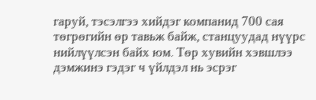гаруй, тэсэлгээ хийдэг компанид 700 сая төгрөгийн өр тавьж байж, станцуудад нүүрс нийлүүлсэн байх юм. Төр хувийн хэвшлээ дэмжинэ гэдэг ч үйлдэл нь эсрэг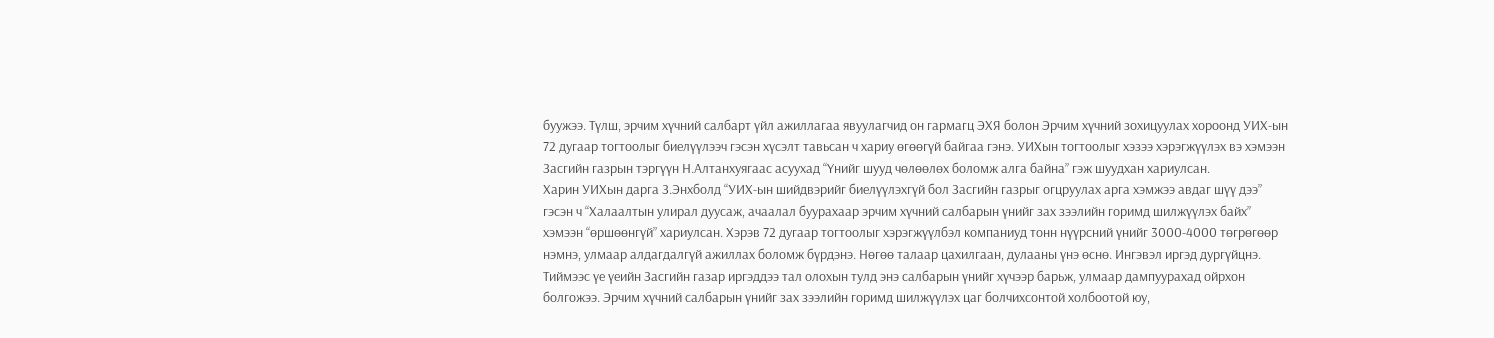буужээ. Түлш, эрчим хүчний салбарт үйл ажиллагаа явуулагчид он гармагц ЭХЯ болон Эрчим хүчний зохицуулах хороонд УИХ-ын 72 дугаар тогтоолыг биелүүлээч гэсэн хүсэлт тавьсан ч хариу өгөөгүй байгаа гэнэ. УИХын тогтоолыг хэзээ хэрэгжүүлэх вэ хэмээн Засгийн газрын тэргүүн Н.Алтанхуягаас асуухад “Үнийг шууд чөлөөлөх боломж алга байна” гэж шуудхан хариулсан.
Харин УИХын дарга З.Энхболд “УИХ-ын шийдвэрийг биелүүлэхгүй бол Засгийн газрыг огцруулах арга хэмжээ авдаг шүү дээ” гэсэн ч “Халаалтын улирал дуусаж, ачаалал буурахаар эрчим хүчний салбарын үнийг зах зээлийн горимд шилжүүлэх байх” хэмээн “өршөөнгүй” хариулсан. Хэрэв 72 дугаар тогтоолыг хэрэгжүүлбэл компаниуд тонн нүүрсний үнийг 3000-4000 төгрөгөөр нэмнэ, улмаар алдагдалгүй ажиллах боломж бүрдэнэ. Нөгөө талаар цахилгаан, дулааны үнэ өснө. Ингэвэл иргэд дургүйцнэ. Тиймээс үе үеийн Засгийн газар иргэддээ тал олохын тулд энэ салбарын үнийг хүчээр барьж, улмаар дампуурахад ойрхон болгожээ. Эрчим хүчний салбарын үнийг зах зээлийн горимд шилжүүлэх цаг болчихсонтой холбоотой юу,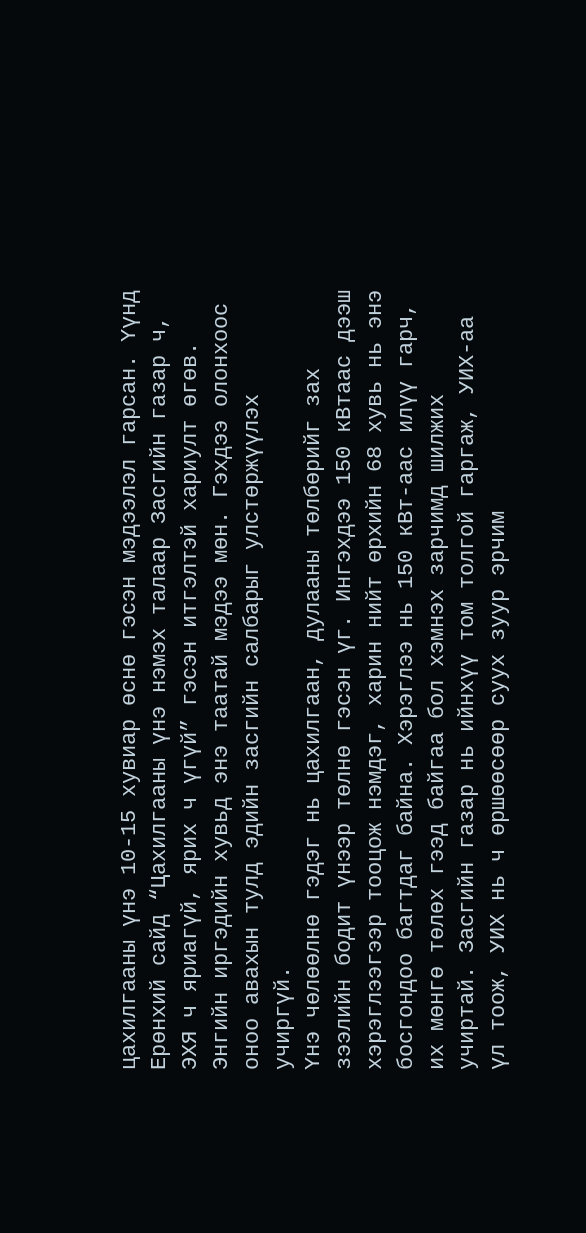цахилгааны үнэ 10-15 хувиар өснө гэсэн мэдээлэл гарсан. Үүнд Ерөнхий сайд “Цахилгааны үнэ нэмэх талаар Засгийн газар ч, ЭХЯ ч яриагүй, ярих ч үгүй” гэсэн итгэлтэй хариулт өгөв. Энгийн иргэдийн хувьд энэ таатай мэдээ мөн. Гэхдээ олонхоос оноо авахын тулд эдийн засгийн салбарыг улстөржүүлэх учиргүй.
Үнэ чөлөөлнө гэдэг нь цахилгаан, дулааны төлбөрийг зах зээлийн бодит үнээр төлнө гэсэн үг. Ингэхдээ 150 кВтаас дээш хэрэглээгээр тооцож нэмдэг, харин нийт өрхийн 68 хувь нь энэ босгондоо багтдаг байна. Хэрэглээ нь 150 кВт-аас илүү гарч, их мөнгө төлөх гээд байгаа бол хэмнэх зарчимд шилжих учиртай. Засгийн газар нь ийнхүү том толгой гаргаж, УИХ-аа үл тоож, УИХ нь ч өршөөсөөр суух зуур эрчим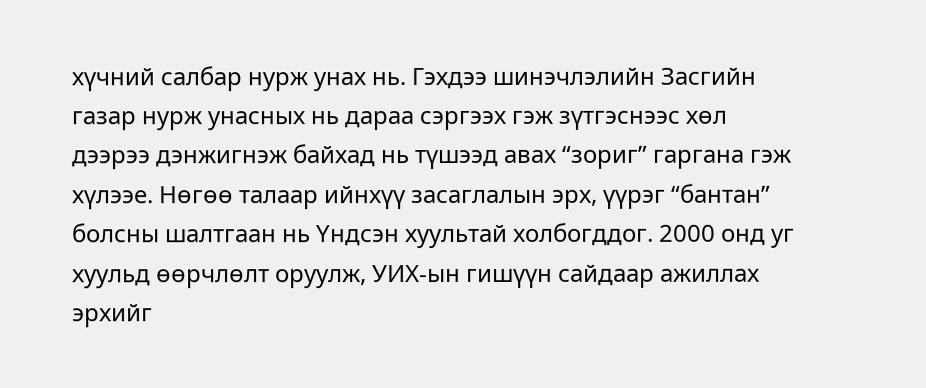хүчний салбар нурж унах нь. Гэхдээ шинэчлэлийн Засгийн газар нурж унасных нь дараа сэргээх гэж зүтгэснээс хөл дээрээ дэнжигнэж байхад нь түшээд авах “зориг” гаргана гэж хүлээе. Нөгөө талаар ийнхүү засаглалын эрх, үүрэг “бантан” болсны шалтгаан нь Үндсэн хуультай холбогддог. 2000 онд уг хуульд өөрчлөлт оруулж, УИХ-ын гишүүн сайдаар ажиллах эрхийг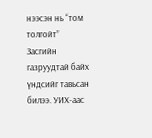нээсэн нь “том толгойт” Засгийн газруудтай байх үндсийг тавьсан билээ. УИХ-аас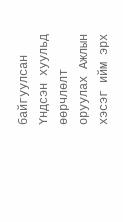байгуулсан Үндсэн хуульд өөрчлөлт оруулах Ажлын хэсэг ийм эрх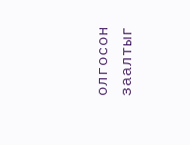олгосон заалтыг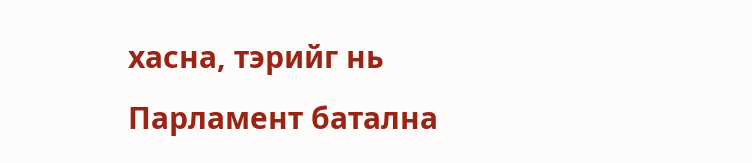хасна, тэрийг нь Парламент батална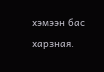хэмээн бас харзная.